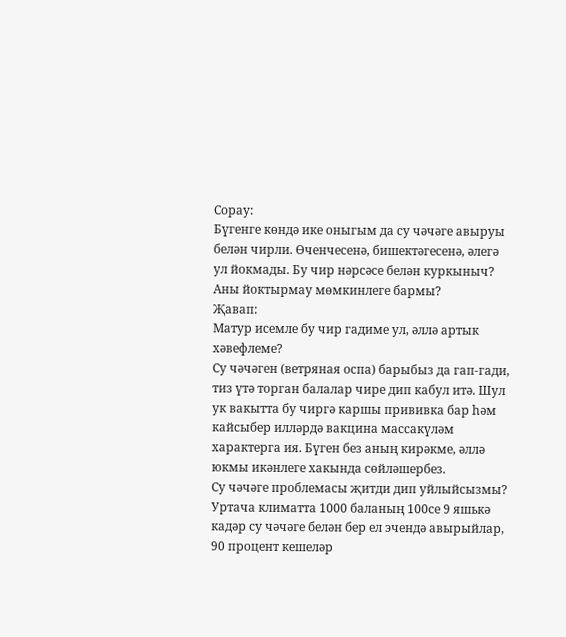Сорау:
Бүгенге көндә ике оныгым да су чәчәге авыруы белән чирли. Өченчесенә, бишектәгесенә, әлегә ул йокмады. Бу чир нәрсәсе белән куркыныч? Аны йоктырмау мөмкинлеге бармы?
Җавап:
Матур исемле бу чир гадиме ул, әллә артык хәвефлеме?
Су чәчәген (ветряная оспа) барыбыз да гап-гади, тиз үтә торган балалар чире дип кабул итә. Шул ук вакытта бу чиргә каршы прививка бар һәм кайсыбер илләрдә вакцина массакүләм характерга ия. Бүген без аның кирәкме, әллә юкмы икәнлеге хакында сөйләшербез.
Су чәчәге проблемасы җитди дип уйлыйсызмы?
Уртача климатта 1000 баланың 100се 9 яшькә кадәр су чәчәге белән бер ел эчендә авырыйлар, 90 процент кешеләр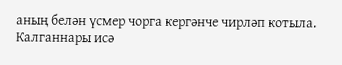аның белән үсмер чорга кергәнче чирләп котыла. Калганнары исә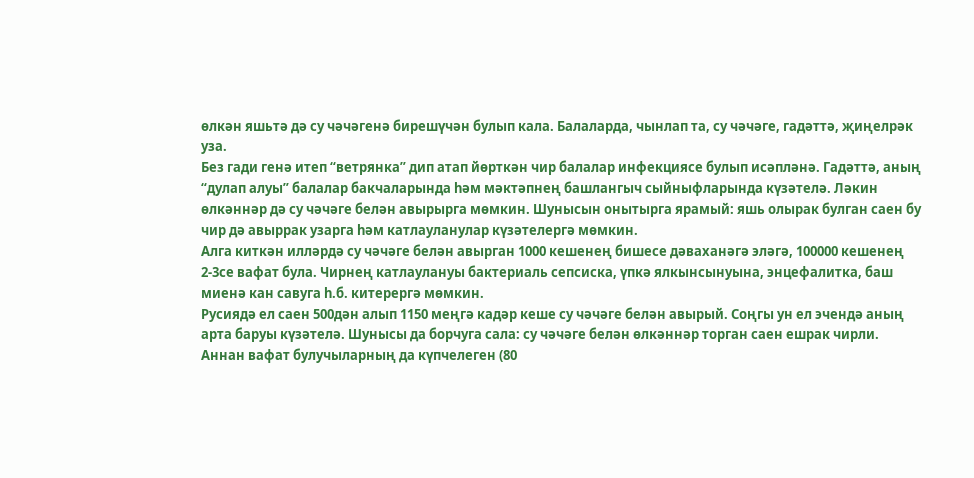өлкән яшьтә дә су чәчәгенә бирешүчән булып кала. Балаларда, чынлап та, су чәчәге, гадәттә, җиңелрәк уза.
Без гади генә итеп “ветрянка” дип атап йөрткән чир балалар инфекциясе булып исәпләнә. Гадәттә, аның “дулап алуы” балалар бакчаларында һәм мәктәпнең башлангыч сыйныфларында күзәтелә. Ләкин өлкәннәр дә су чәчәге белән авырырга мөмкин. Шунысын онытырга ярамый: яшь олырак булган саен бу чир дә авыррак узарга һәм катлауланулар күзәтелергә мөмкин.
Алга киткән илләрдә су чәчәге белән авырган 1000 кешенең бишесе дәваханәгә эләгә, 100000 кешенең 2-3се вафат була. Чирнең катлаулануы бактериаль сепсиска, үпкә ялкынсынуына, энцефалитка, баш миенә кан савуга һ.б. китерергә мөмкин.
Русиядә ел саен 500дән алып 1150 меңгә кадәр кеше су чәчәге белән авырый. Соңгы ун ел эчендә аның арта баруы күзәтелә. Шунысы да борчуга сала: су чәчәге белән өлкәннәр торган саен ешрак чирли. Аннан вафат булучыларның да күпчелеген (80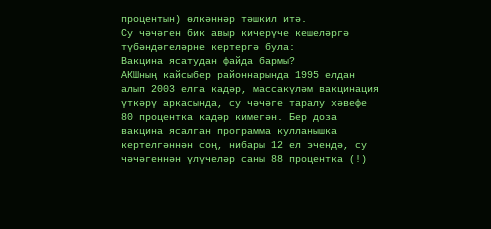процентын) өлкәннәр тәшкил итә.
Су чәчәген бик авыр кичерүче кешеләргә түбәндәгеләрне кертергә була:
Вакцина ясатудан файда бармы?
АКШның кайсыбер районнарында 1995 елдан алып 2003 елга кадәр, массакүләм вакцинация үткәрү аркасында, су чәчәге таралу хәвефе 80 процентка кадәр кимегән. Бер доза вакцина ясалган программа кулланышка кертелгәннән соң, нибары 12 ел эчендә, су чәчәгеннән үлүчеләр саны 88 процентка (!)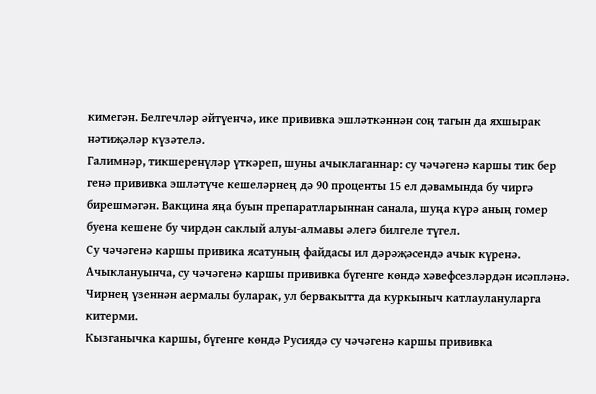кимегән. Белгечләр әйтүенчә, ике прививка эшләткәннән соң тагын да яхшырак нәтиҗәләр күзәтелә.
Галимнәр, тикшеренүләр үткәреп, шуны ачыклаганнар: су чәчәгенә каршы тик бер генә прививка эшләтүче кешеләрнең дә 90 проценты 15 ел дәвамында бу чиргә бирешмәгән. Вакцина яңа буын препаратларыннан санала, шуңа күрә аның гомер буена кешене бу чирдән саклый алуы-алмавы әлегә билгеле түгел.
Су чәчәгенә каршы привика ясатуның файдасы ил дәрәҗәсендә ачык күренә. Ачыклануынча, су чәчәгенә каршы прививка бүгенге көндә хәвефсезләрдән исәпләнә. Чирнең үзеннән аермалы буларак, ул бервакытта да куркыныч катлаулануларга китерми.
Кызганычка каршы, бүгенге көндә Русиядә су чәчәгенә каршы прививка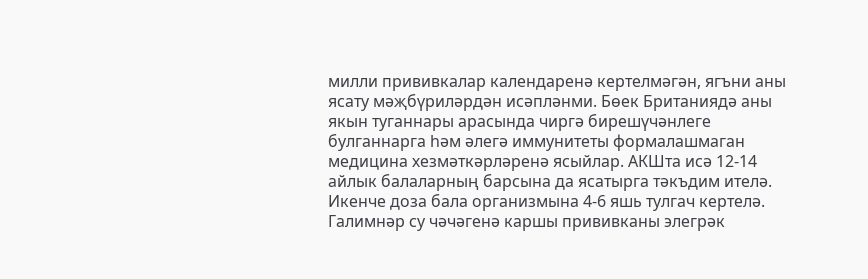милли прививкалар календаренә кертелмәгән, ягъни аны ясату мәҗбүриләрдән исәпләнми. Бөек Британиядә аны якын туганнары арасында чиргә бирешүчәнлеге булганнарга һәм әлегә иммунитеты формалашмаган медицина хезмәткәрләренә ясыйлар. АКШта исә 12-14 айлык балаларның барсына да ясатырга тәкъдим ителә. Икенче доза бала организмына 4-6 яшь тулгач кертелә.
Галимнәр су чәчәгенә каршы прививканы элегрәк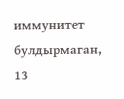иммунитет булдырмаган, 13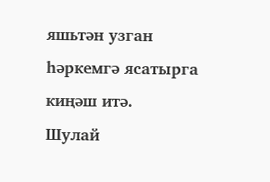яшьтән узган һәркемгә ясатырга киңәш итә.
Шулай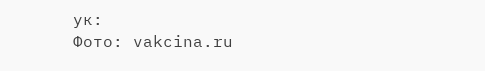ук:
Фото: vakcina.ru